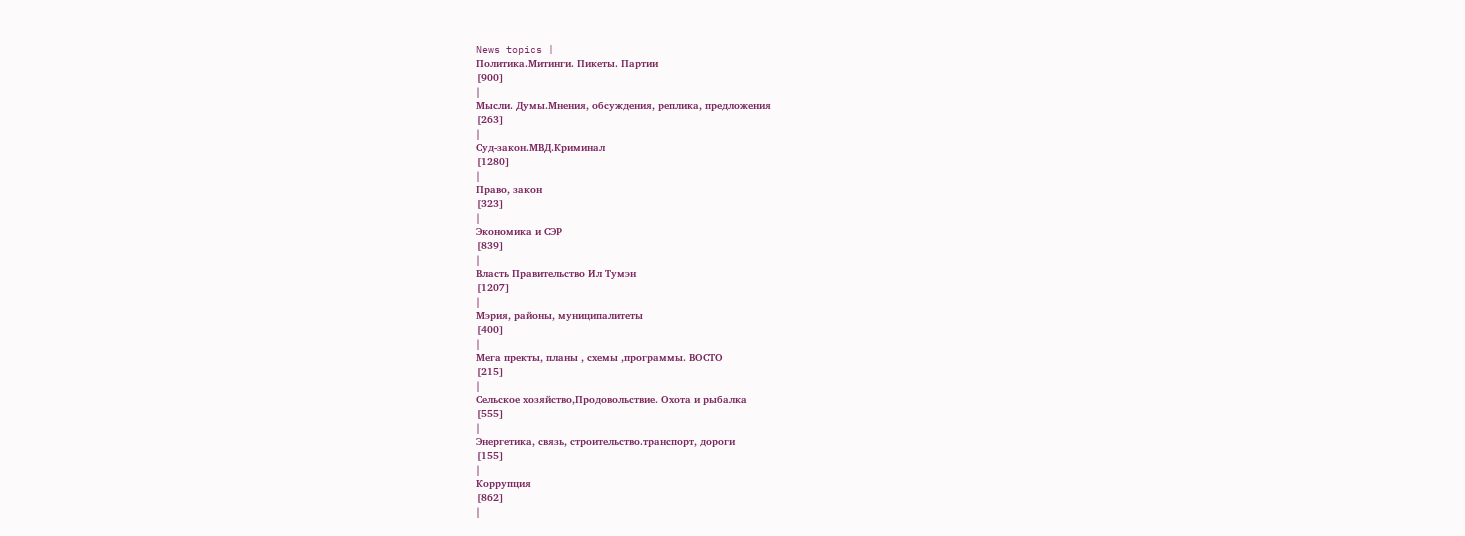News topics |
Политика.Митинги. Пикеты. Партии
[900]
|
Мысли. Думы.Мнения, обсуждения, реплика, предложения
[263]
|
Суд-закон.МВД.Криминал
[1280]
|
Право, закон
[323]
|
Экономика и СЭР
[839]
|
Власть Правительство Ил Тумэн
[1207]
|
Мэрия, районы, муниципалитеты
[400]
|
Мега пректы, планы , схемы ,программы. ВОСТО
[215]
|
Сельское хозяйство,Продовольствие. Охота и рыбалка
[555]
|
Энергетика, связь, строительство.транспорт, дороги
[155]
|
Коррупция
[862]
|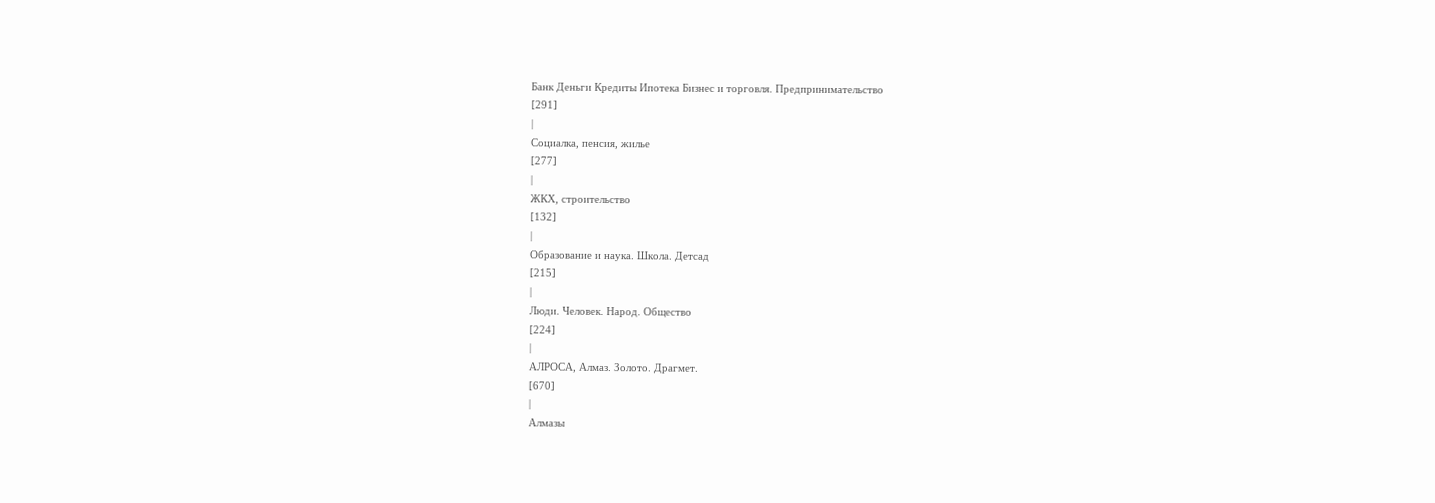Банк Деньги Кредиты Ипотека Бизнес и торговля. Предпринимательство
[291]
|
Социалка, пенсия, жилье
[277]
|
ЖКХ, строительство
[132]
|
Образование и наука. Школа. Детсад
[215]
|
Люди. Человек. Народ. Общество
[224]
|
АЛРОСА, Алмаз. Золото. Драгмет.
[670]
|
Алмазы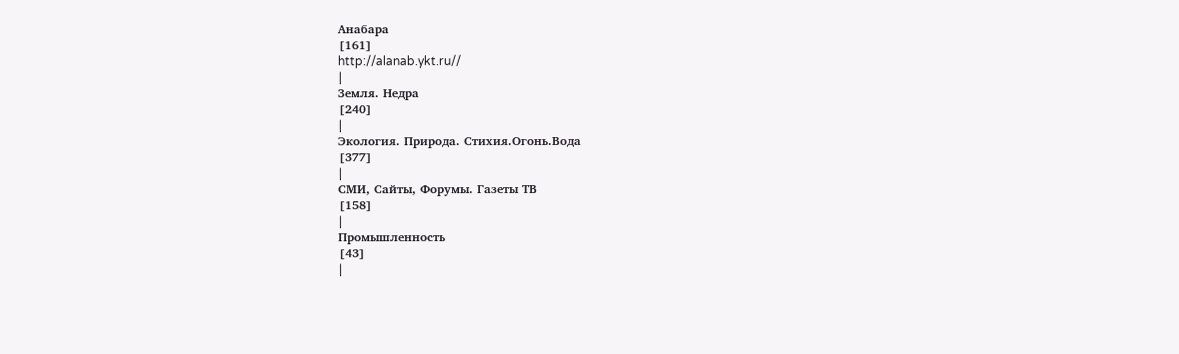Анабара
[161]
http://alanab.ykt.ru//
|
Земля. Недра
[240]
|
Экология. Природа. Стихия.Огонь.Вода
[377]
|
СМИ, Сайты, Форумы. Газеты ТВ
[158]
|
Промышленность
[43]
|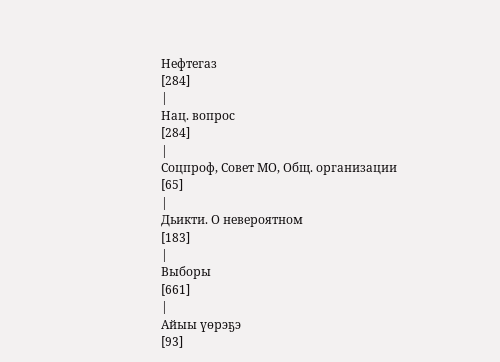Нефтегаз
[284]
|
Нац. вопрос
[284]
|
Соцпроф, Совет МО, Общ. организации
[65]
|
Дьикти. О невероятном
[183]
|
Выборы
[661]
|
Айыы үөрэҕэ
[93]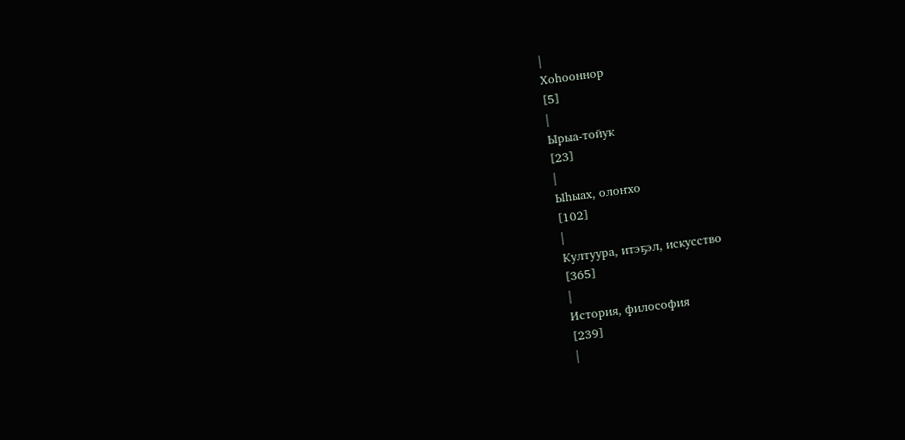|
Хоһооннор
[5]
|
Ырыа-тойук
[23]
|
Ыһыах, олоҥхо
[102]
|
Култуура, итэҕэл, искусство
[365]
|
История, философия
[239]
|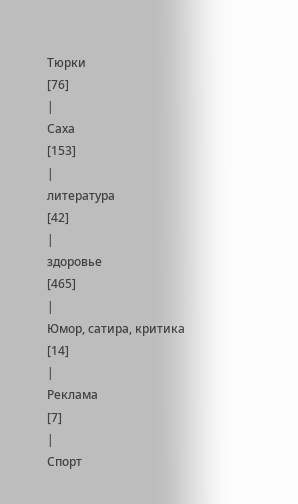Тюрки
[76]
|
Саха
[153]
|
литература
[42]
|
здоровье
[465]
|
Юмор, сатира, критика
[14]
|
Реклама
[7]
|
Спорт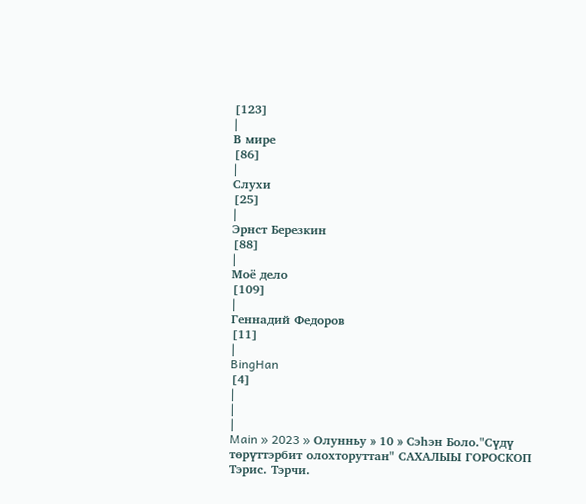[123]
|
В мире
[86]
|
Слухи
[25]
|
Эрнст Березкин
[88]
|
Моё дело
[109]
|
Геннадий Федоров
[11]
|
BingHan
[4]
|
|
|
Main » 2023 » Олунньу » 10 » Сэһэн Боло."Сүдү төрүттэрбит олохторуттан" САХАЛЫЫ ГОРОСКОП Тэрис. Тэрчи.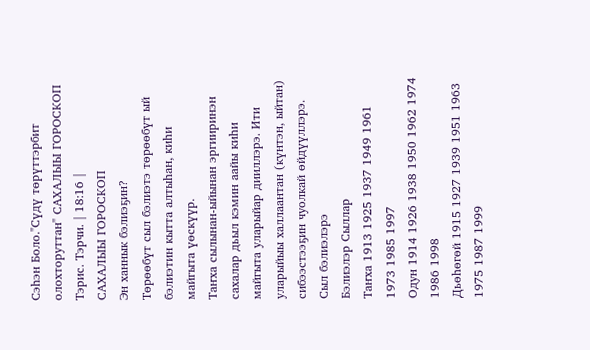Сэһэн Боло."Сүдү төрүттэрбит олохторуттан" САХАЛЫЫ ГОРОСКОП Тэрис. Тэрчи. | 18:16 |
САХАЛЫЫ ГОРОСКОП
Эн ханнык бэлиэҕин?
Төрөөбүт сыл бэлиэтэ төрөөбүт ый бэлиэтин кытта алтыһан, киһи майгыта үөскүүр.
Таҥха сылынан-ыйынан эргииринэн сахалар дьыл кэмин аайы киһи майгыта уларыйар дииллэрэ. Ити уларыйыы халлаантан (күнтэн, ыйтан) сибээстээҕин чуолкай өйдүүллэрэ.
Сыл бэлиэлэрэ
Бэлиэлэр Сыллар
Таҥха 1913 1925 1937 1949 1961 1973 1985 1997
Одун 1914 1926 1938 1950 1962 1974 1986 1998
Дьөһөгөй 1915 1927 1939 1951 1963 1975 1987 1999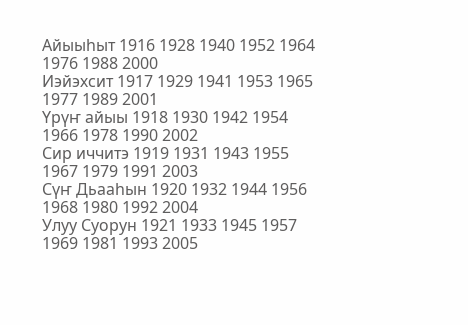Айыыһыт 1916 1928 1940 1952 1964 1976 1988 2000
Иэйэхсит 1917 1929 1941 1953 1965 1977 1989 2001
Үрүҥ айыы 1918 1930 1942 1954 1966 1978 1990 2002
Сир иччитэ 1919 1931 1943 1955 1967 1979 1991 2003
Сүҥ Дьааһын 1920 1932 1944 1956 1968 1980 1992 2004
Улуу Суорун 1921 1933 1945 1957 1969 1981 1993 2005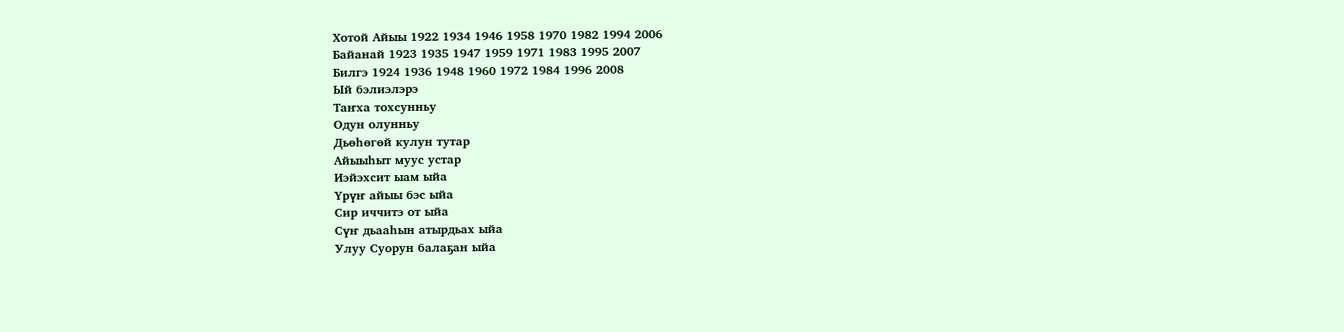Хотой Айыы 1922 1934 1946 1958 1970 1982 1994 2006
Байанай 1923 1935 1947 1959 1971 1983 1995 2007
Билгэ 1924 1936 1948 1960 1972 1984 1996 2008
Ый бэлиэлэрэ
Таҥха тохсунньу
Одун олунньу
Дьөһөгөй кулун тутар
Айыыһыт муус устар
Иэйэхсит ыам ыйа
Үрүҥ айыы бэс ыйа
Сир иччитэ от ыйа
Сүҥ дьааһын атырдьах ыйа
Улуу Суорун балаҕан ыйа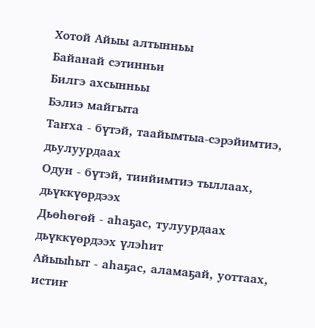Хотой Айыы алтынньы
Байанай сэтинньи
Билгэ ахсынньы
Бэлиэ майгыта
Таҥха - бүтэй, таайымтыа-сэрэйимтиэ, дьулуурдаах
Одун - бүтэй, тиийимтиэ тыллаах, дьүккүөрдээх
Дьөһөгөй - аһаҕас, тулуурдаах дьүккүөрдээх үлэһит
Айыыһыт - аһаҕас, аламаҕай, уоттаах, истиҥ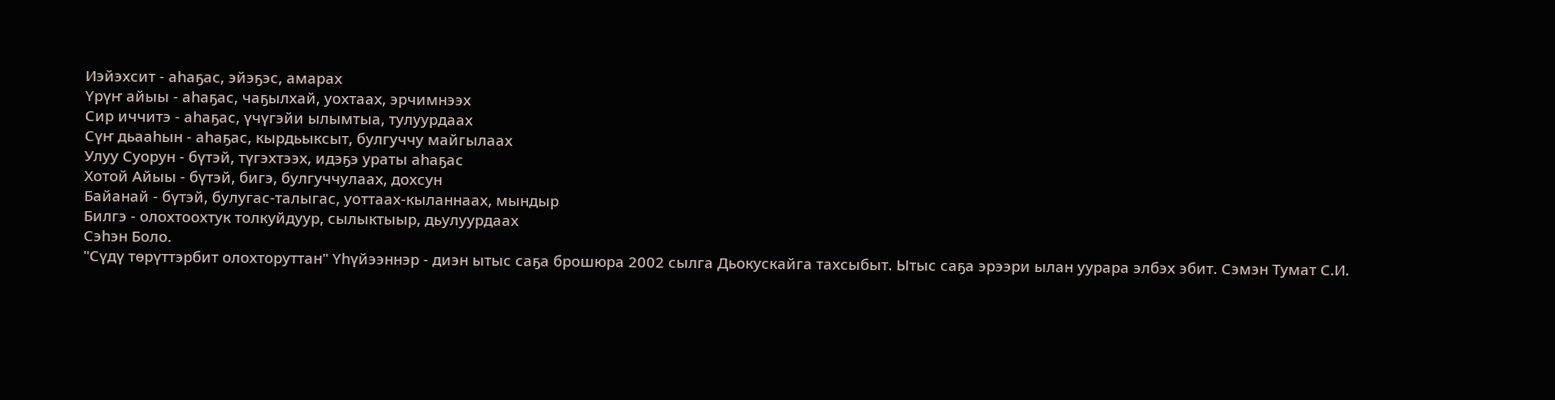Иэйэхсит - аһаҕас, эйэҕэс, амарах
Үрүҥ айыы - аһаҕас, чаҕылхай, уохтаах, эрчимнээх
Сир иччитэ - аһаҕас, үчүгэйи ылымтыа, тулуурдаах
Сүҥ дьааһын - аһаҕас, кырдьыксыт, булгуччу майгылаах
Улуу Суорун - бүтэй, түгэхтээх, идэҕэ ураты аһаҕас
Хотой Айыы - бүтэй, бигэ, булгуччулаах, дохсун
Байанай - бүтэй, булугас-талыгас, уоттаах-кыланнаах, мындыр
Билгэ - олохтоохтук толкуйдуур, сылыктыыр, дьулуурдаах
Сэһэн Боло.
"Сүдү төрүттэрбит олохторуттан" Үһүйээннэр - диэн ытыс саҕа брошюра 2002 сылга Дьокускайга тахсыбыт. Ытыс саҕа эрээри ылан уурара элбэх эбит. Сэмэн Тумат С.И.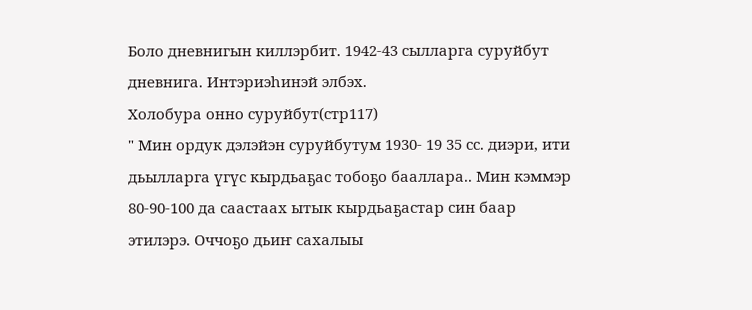Боло дневнигын киллэрбит. 1942-43 сылларга суруйбут дневнига. Интэриэһинэй элбэх.
Холобура онно суруйбут(стр117)
" Мин ордук дэлэйэн суруйбутум 1930- 19 35 сс. диэри, ити дьылларга үгүс кырдьаҕас тобоҕо бааллара.. Мин кэммэр 80-90-100 да саастаах ытык кырдьаҕастар син баар этилэрэ. Оччоҕо дьиҥ сахалыы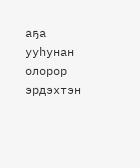аҕа ууһунан олорор эрдэхтэн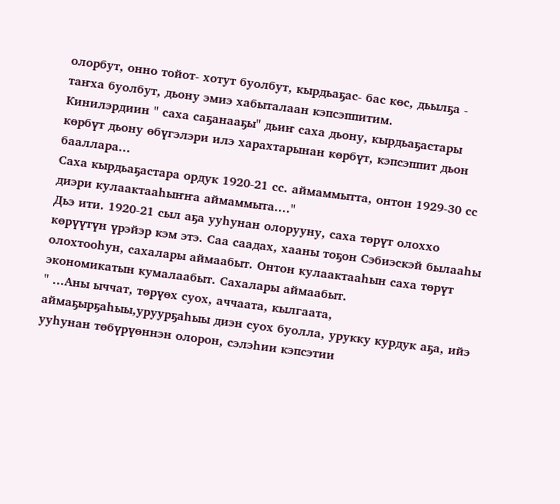олорбут, онно тойот- хотут буолбут, кырдьаҕас- бас көс, дьылҕа - таҥха буолбут, дьону эмиэ хабыталаан кэпсэппитим.
Кинилэрдиин " саха саҕанааҕы" дьиҥ саха дьону, кырдьаҕастары көрбүт дьону өбүгэлэри илэ харахтарынан көрбүт, кэпсэппит дьон бааллара...
Саха кырдьаҕастара ордук 1920-21 сс. аймаммытта, онтон 1929-30 сс диэри кулаактааһыҥҥа аймаммыта...."
Дьэ ити. 1920-21 сыл аҕа ууһунан олорууну, саха төрүт олоххо көрүүтүн үрэйэр кэм этэ. Саа саадах, хааны тоҕон Сэбиэскэй былааһы олохтооһун, сахалары аймаабыт. Онтон кулаактааһын саха төрүт экономикатын кумалаабыт. Сахалары аймаабыт.
" ...Аны ыччат, төрүөх суох, аччаата, кылгаата, аймаҕырҕаһыы,уруурҕаһыы диэн суох буолла, урукку курдук аҕа, ийэ ууһунан төбүрүөннэн олорон, сэлэһии кэпсэтии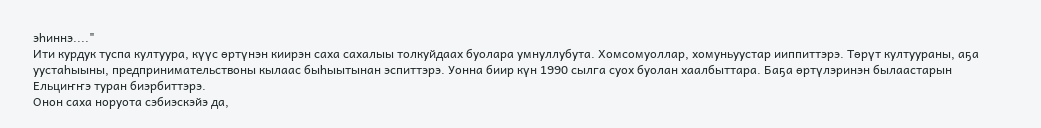эһиннэ...."
Ити курдук туспа култуура, күүс өртүнэн киирэн саха сахалыы толкуйдаах буолара умнуллубута. Хомсомуоллар, хомуньуустар ииппиттэрэ. Төрүт култуураны, аҕа уустаһыыны, предпринимательствоны кылаас быһыытынан эспиттэрэ. Уонна биир күн 1990 сылга суох буолан хаалбыттара. Баҕа өртүлэринэн былаастарын Ельциҥҥэ туран биэрбиттэрэ.
Онон саха норуота сэбиэскэйэ да,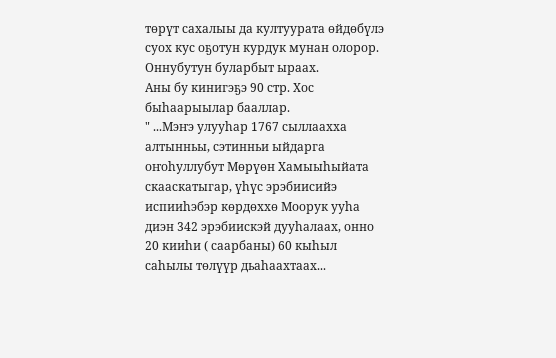төрүт сахалыы да култуурата өйдөбүлэ суох кус оҕотун курдук мунан олорор. Оннубутун буларбыт ыраах.
Аны бу кинигэҕэ 90 стр. Хос быһаарыылар бааллар.
" ...Мэҥэ улууһар 1767 сыллаахха алтынньы, сэтинньи ыйдарга оҥоһуллубут Мөрүөн Хамыыһыйата скааскатыгар, үһүс эрэбиисийэ испииһэбэр көрдөххө Моорук ууһа диэн 342 эрэбиискэй дууһалаах, онно 20 кииһи ( саарбаны) 60 кыһыл саһылы төлүүр дьаһаахтаах...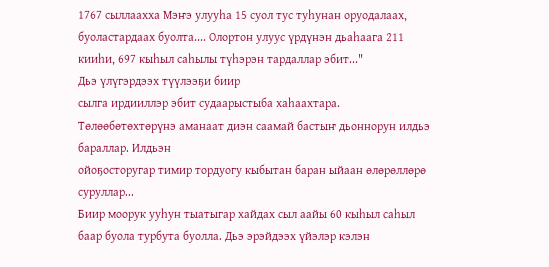1767 сыллаахха Мэҥэ улууһа 15 суол тус туһунан оруодалаах, буоластардаах буолта.... Олортон улуус үрдүнэн дьаһаага 211 кииһи, 697 кыһыл саһылы түһэрэн тардаллар эбит..."
Дьэ үлүгэрдээх түүлээҕи биир
сылга ирдииллэр эбит судаарыстыба хаһаахтара. Төлөөбөтөхтөрүнэ аманаат диэн саамай бастыҥ дьоннорун илдьэ бараллар. Илдьэн
ойоҕосторугар тимир тордуогу кыбытан баран ыйаан өлөрөллөрө суруллар...
Биир моорук ууһун тыатыгар хайдах сыл аайы 60 кыһыл саһыл баар буола турбута буолла. Дьэ эрэйдээх үйэлэр кэлэн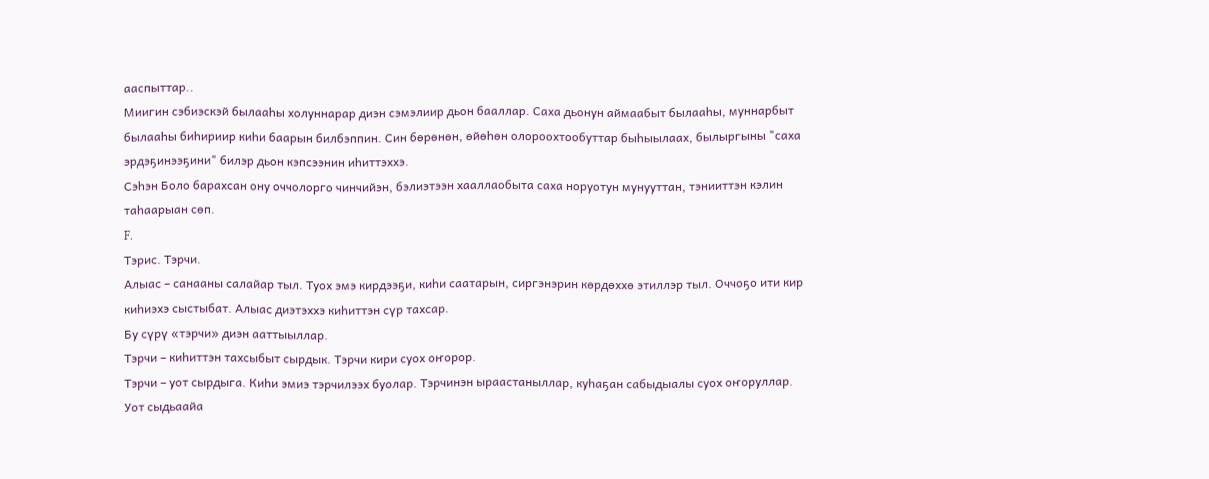ааспыттар..
Миигин сэбиэскэй былааһы холуннарар диэн сэмэлиир дьон бааллар. Саха дьонун аймаабыт былааһы, муннарбыт былааһы биһириир киһи баарын билбэппин. Син бөрөнөн, өйөһөн олороохтообуттар быһыылаах, былыргыны "саха эрдэҕинээҕини" билэр дьон кэпсээнин иһиттэххэ.
Сэһэн Боло барахсан ону оччолорго чинчийэн, бэлиэтээн хааллаобыта саха норуотун мунууттан, тэнииттэн кэлин таһаарыан сөп.
F.
Тэрис. Тэрчи.
Алыас – санааны салайар тыл. Туох эмэ кирдээҕи, киһи саатарын, сиргэнэрин көрдөххө этиллэр тыл. Оччоҕо ити кир киһиэхэ сыстыбат. Алыас диэтэххэ киһиттэн сүр тахсар.
Бу сүрү «тэрчи» диэн ааттыыллар.
Тэрчи – киһиттэн тахсыбыт сырдык. Тэрчи кири суох оҥорор.
Тэрчи – уот сырдыга. Киһи эмиэ тэрчилээх буолар. Тэрчинэн ыраастаныллар, куһаҕан сабыдыалы суох оҥоруллар.
Уот сыдьаайа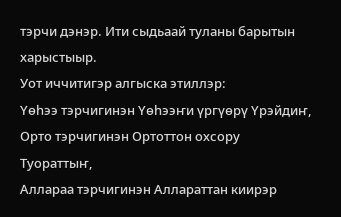тэрчи дэнэр. Ити сыдьаай туланы барытын харыстыыр.
Уот иччитигэр алгыска этиллэр:
Үөһээ тэрчигинэн Үөһээҥи үргүөрү Үрэйдиҥ,
Орто тэрчигинэн Ортоттон охсору Туораттыҥ,
Аллараа тэрчигинэн Аллараттан киирэр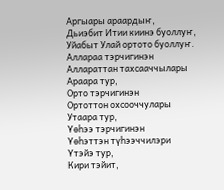Аргыары араардыҥ,
Дьиэбит Итии киинэ буоллуҥ, Уйабыт Улай ортото буоллуҥ.
Аллараа тэрчигинэн
Аллараттан тахсааччылары
Араара тур,
Орто тэрчигинэн
Ортоттон охсооччулары
Утаара тур,
Үөһээ тэрчигинэн
Үөһэттэн түһээччилэри
Үтэйэ тур,
Кири тэйит,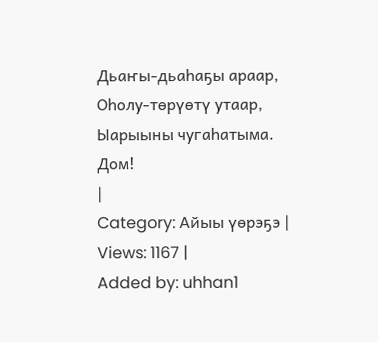Дьаҥы-дьаһаҕы араар,
Оһолу-төрүөтү утаар,
Ыарыыны чугаһатыма.
Дом!
|
Category: Айыы үөрэҕэ |
Views: 1167 |
Added by: uhhan1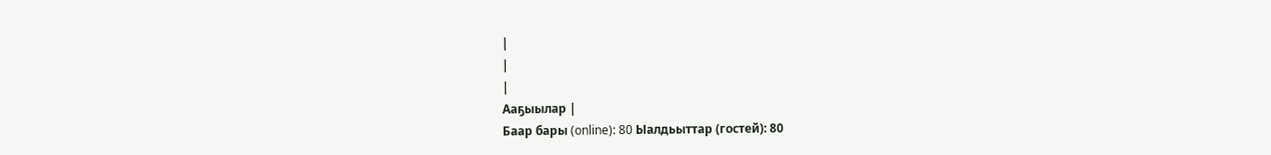|
|
|
Ааҕыылар |
Баар бары (online): 80 Ыалдьыттар (гостей): 80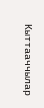Кыттааччылар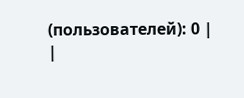(пользователей): 0 |
|